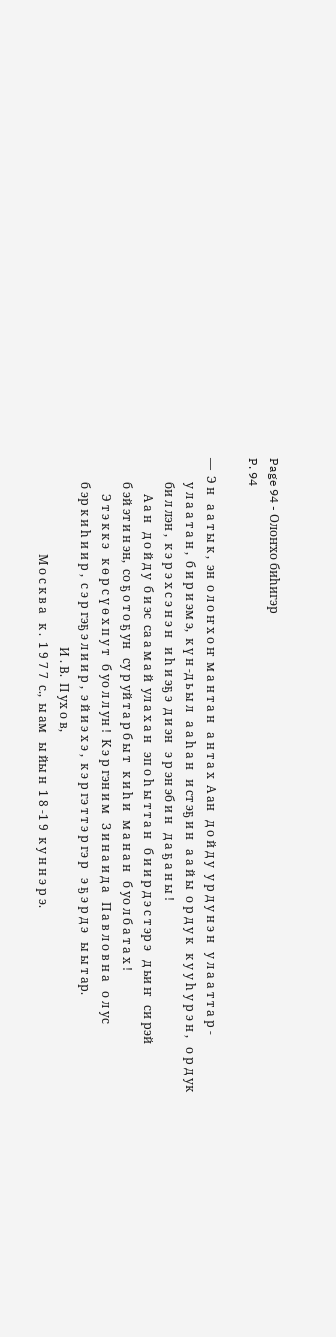Page 94 - Олоҥхо биһигэр
P. 94

—  Э н   а а т ы к ,  эн  о л о ҥ х о ҥ  м а н т а н   а н т а х  А ан   д о й д у  у р д у н э н   у л а а т т а р -
        у л а а т а н ,  б и р и эм э,  к ү н -д ь ы л   а а һ а н   и ст эҕ и н   а а й ы  о р д у к   к у у һ у р э н ,   о р д ук
        би л лэн ,  к э р э х с э н э н   и һ и эҕ э  д и эн   э р эн эб и н   д а ҕ а н ы !
            А а н   д о й д у  б и эс  са а м а й  ул а х а н   эп о һ ы т т а н   б и и р д э с т эр э   д ьи ҥ   си рэй
        б эй эт и н эн,  со ҕ о т о ҕ ун   су р уй т а р б ы т   к и һ и   м а н а н   б уо л б а т а х !
            Э т э к к э   к ө р с ү ө х п у т   б уо л л ун !  К э р гэн и м   З и н а и д а   П а в л о в н а   о л ус
        б эр к и һ и и р ,  с э р гэҕ э л и и р ,  э й и э х э ,  к э р гэ т т э р гэ р   э ҕ э р д э   ы ы т ар.
                                                               И . В.  П ух о в,
                                М о с к в а   к .  1 9 7 7  с.,  ы ам   ы йы н  1 8 -1 9  к у н н э р э.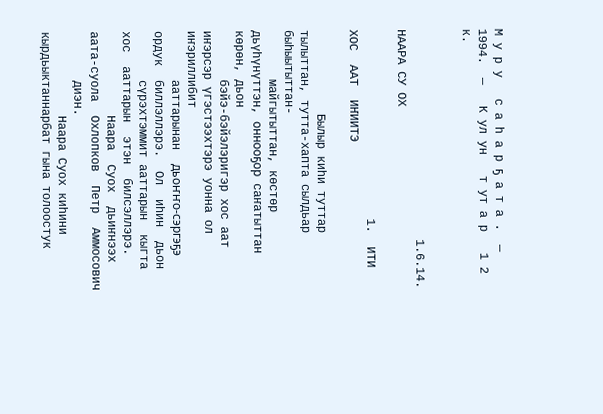М у р у   с а һ а р ҕ а т а .  —  1994.  —   К ул ун   т ут а р   1 2   к.


                              1.6.14.  НААРА СУ ОХ

                           1.  ИТИ  ХОС  ААТ  ИҤИИТЭ

            Былыр киһи туттар тылыттан, тутта-хапта сылдьар быһыытыттан-
       майгытыттан, көстөр дьүһүнүттэн, оннооҕор саҥатыттан көрөн, дьон
       бэйэ-бэйэлэригэр хос аат иҥэрсэр үгэстээхтэрэ уонна ол иҥэриллибит
       ааттарынан  дьоҥҥо-сэргэҕэ  ордук  биллэллэрэ.  Ол  иһин  дьон
       сүрэхтэммит ааттарын  кыгта хос  ааттарын  этэн  билсэллэрэ.
            Наара  Суох  дьиҥнээх  аата-суола  Охлопков  Петр  Аммосович
       диэн.
            Наара Суох киһини кырдьыктаннарбат гына толоостук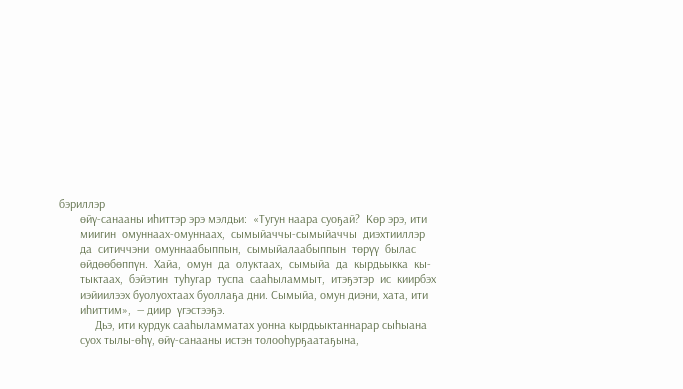бэриллэр
       өйү-санааны иһиттэр эрэ мэлдьи:  «Тугун наара суоҕай?  Көр эрэ, ити
       миигин  омуннаах-омуннаах,  сымыйаччы-сымыйаччы  диэхтииллэр
       да  ситиччэни  омуннаабыппын,  сымыйалаабыппын  төрүү  былас
       өйдөөбөппүн.  Хайа,  омун  да  олуктаах,  сымыйа  да  кырдьыкка  кы-
       тыктаах,  бэйэтин  туһугар  туспа  сааһыламмыт,  итэҕэтэр  ис  киирбэх
       иэйиилээх буолуохтаах буоллаҕа дни. Сымыйа, омун диэни, хата, ити
       иһиттим»,  — диир  үгэстээҕэ.
            Дьэ, ити курдук сааһыламматах уонна кырдьыктаннарар сыһыана
       суох тылы-өһү, өйү-санааны истэн толооһурҕаатаҕына,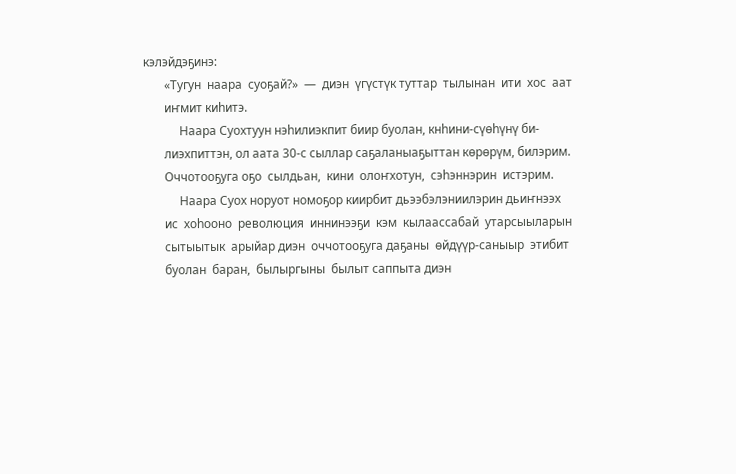кэлэйдэҕинэ:
       «Тугун  наара  суоҕай?»  —  диэн  үгүстүк туттар  тылынан  ити  хос  аат
       иҥмит киһитэ.
            Наара Суохтуун нэһилиэкпит биир буолан, кнһини-сүөһүнү би-
       лиэхпиттэн, ол аата 30-с сыллар саҕаланыаҕыттан көрөрүм, билэрим.
       Оччотооҕуга оҕо  сылдьан,  кини  олоҥхотун,  сэһэннэрин  истэрим.
            Наара Суох норуот номоҕор киирбит дьээбэлэниилэрин дьиҥнээх
       ис  хоһооно  революция  иннинээҕи  кэм  кылаассабай  утарсыыларын
       сытыытык  арыйар диэн  оччотооҕуга даҕаны  өйдүүр-саныыр  этибит
       буолан  баран,  былыргыны  былыт саппыта диэн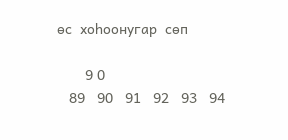өс  хоһоонугар  сөп

       9 0
   89   90   91   92   93   94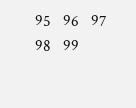95   96   97   98   99